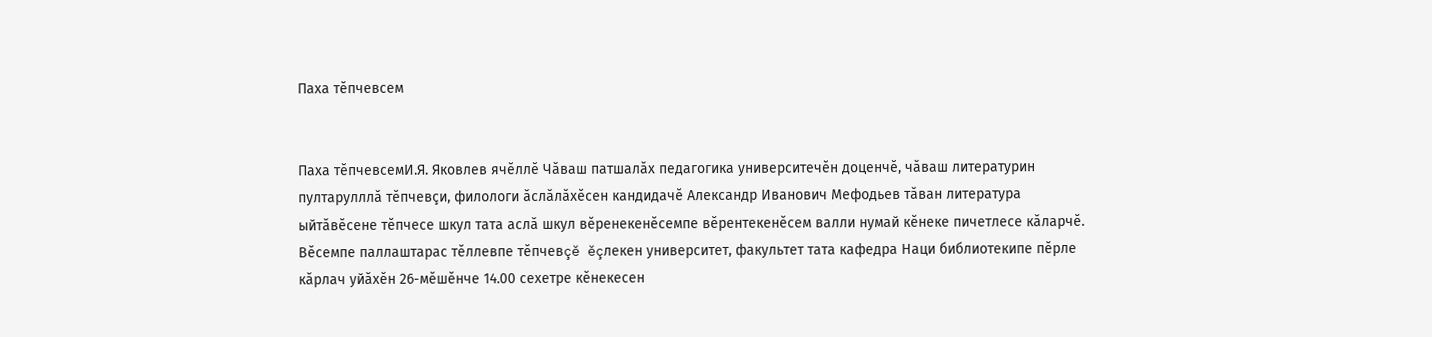Паха тĕпчевсем


Паха тĕпчевсемИ.Я. Яковлев ячĕллĕ Чăваш патшалăх педагогика университечĕн доценчĕ, чăваш литературин пултарулллă тĕпчевçи, филологи ăслăлăхĕсен кандидачĕ Александр Иванович Мефодьев тăван литература ыйтăвĕсене тĕпчесе шкул тата аслă шкул вĕренекенĕсемпе вĕрентекенĕсем валли нумай кĕнеке пичетлесе кăларчĕ. Вĕсемпе паллаштарас тĕллевпе тĕпчевçĕ ĕçлекен университет, факультет тата кафедра Наци библиотекипе пĕрле кăрлач уйăхĕн 26-мĕшĕнче 14.00 сехетре кĕнекесен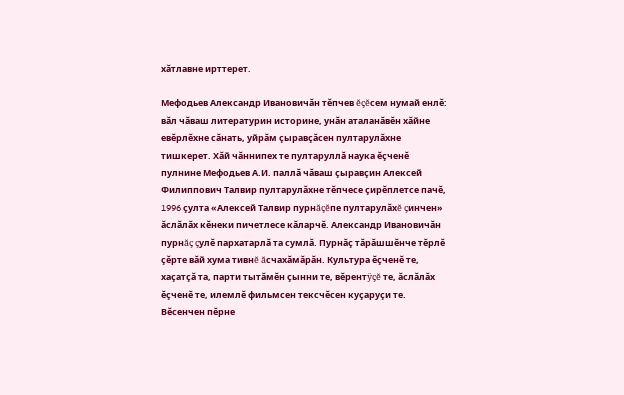хăтлавне ирттерет.

Мефодьев Александр Ивановичăн тĕпчев ĕçĕсем нумай енлĕ: вăл чăваш литературин историне, унăн аталанăвĕн хăйне евĕрлĕхне сăнать, уйрăм çыравçăсен пултарулăхне тишкерет. Хăй чăннипех те пултаруллă наука ĕçченĕ пулнине Мефодьев А.И. паллă чăваш çыравçин Алексей Филиппович Талвир пултарулăхне тĕпчесе çирĕплетсе пачĕ, 1996 çулта «Алексей Талвир пурнăçĕпе пултарулăхĕ çинчен» ăслăлăх кĕнеки пичетлесе кăларчĕ. Александр Ивановичăн пурнăç çулĕ пархатарлă та сумлă. Пурнăç тăрăшшĕнче тĕрлĕ çĕрте вăй хума тивнĕ ăсчахăмăрăн. Культура ĕçченĕ те, хаçатçă та, парти тытăмĕн çынни те, вĕрентÿçĕ те, ăслăлăх ĕçченĕ те, илемлĕ фильмсен тексчĕсен куçаруçи те. Вĕсенчен пĕрне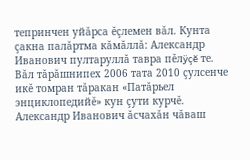тепринчен уйăрса ĕçлемен вăл. Кунта çакна палăртма кăмăллă: Александр Иванович пултаруллă тавра пĕлÿçĕ те. Вăл тăрăшнипех 2006 тата 2010 çулсенче икĕ томран тăракан «Патăрьел энциклопедийĕ» кун çути курчĕ.
Александр Иванович ăсчахăн чăваш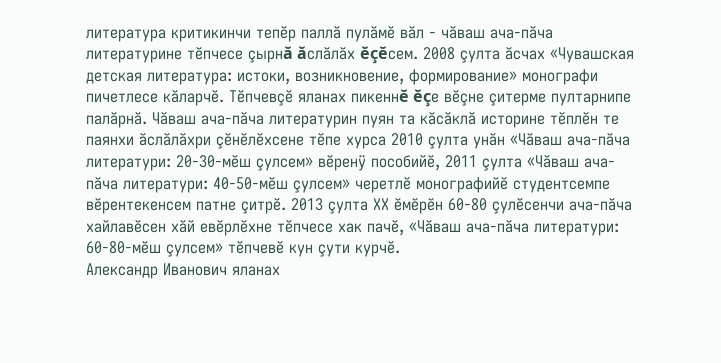литература критикинчи тепĕр паллă пулăмĕ вăл - чăваш ача-пăча литературине тĕпчесе çырнă ăслăлăх ĕçĕсем. 2008 çулта ăсчах «Чувашская детская литература: истоки, возникновение, формирование» монографи пичетлесе кăларчĕ. Тĕпчевçĕ яланах пикеннĕ ĕçе вĕçне çитерме пултарнипе палăрнă. Чăваш ача-пăча литературин пуян та кăсăклă историне тĕплĕн те паянхи ăслăлăхри çĕнĕлĕхсене тĕпе хурса 2010 çулта унăн «Чăваш ача-пăча литератури: 20-30-мĕш çулсем» вĕренÿ пособийĕ, 2011 çулта «Чăваш ача-пăча литератури: 40-50-мĕш çулсем» черетлĕ монографийĕ студентсемпе вĕрентекенсем патне çитрĕ. 2013 çулта ХХ ĕмĕрĕн 60-80 çулĕсенчи ача-пăча хайлавĕсен хăй евĕрлĕхне тĕпчесе хак пачĕ, «Чăваш ача-пăча литератури: 60-80-мĕш çулсем» тĕпчевĕ кун çути курчĕ.
Александр Иванович яланах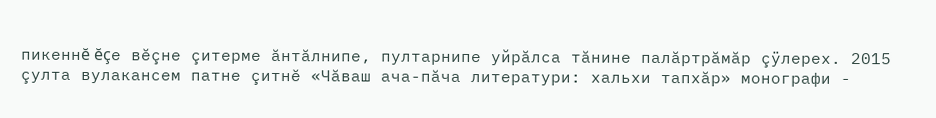пикеннĕ ĕçе вĕçне çитерме ăнтăлнипе, пултарнипе уйрăлса тăнине палăртрăмăр çÿлерех. 2015 çулта вулакансем патне çитнĕ «Чăваш ача-пăча литератури: хальхи тапхăр» монографи -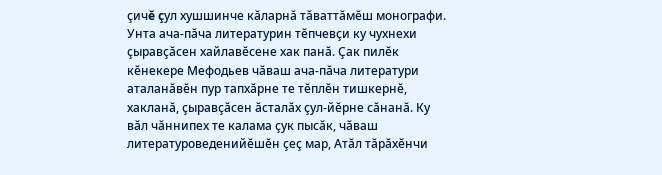çичĕ çул хушшинче кăларнă тăваттăмĕш монографи. Унта ача-пăча литературин тĕпчевçи ку чухнехи çыравçăсен хайлавĕсене хак панă. Çак пилĕк кĕнекере Мефодьев чăваш ача-пăча литератури аталанăвĕн пур тапхăрне те тĕплĕн тишкернĕ, хакланă, çыравçăсен ăсталăх çул-йĕрне сăнанă. Ку вăл чăннипех те калама çук пысăк, чăваш литературоведенийĕшĕн çеç мар, Атăл тăрăхĕнчи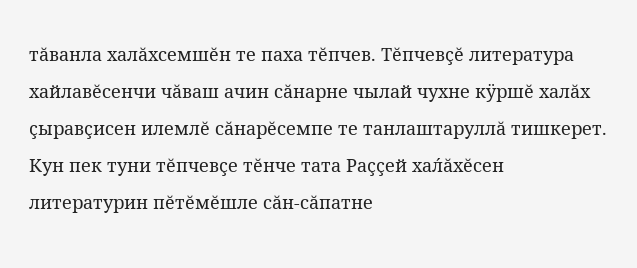тăванла халăхсемшĕн те паха тĕпчев. Тĕпчевçĕ литература хайлавĕсенчи чăваш ачин сăнарне чылай чухне кÿршĕ халăх çыравçисен илемлĕ сăнарĕсемпе те танлаштаруллă тишкерет. Кун пек туни тĕпчевçе тĕнче тата Раççей хал́ăхĕсен литературин пĕтĕмĕшле сăн-сăпатне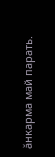ăнкарма май парать.